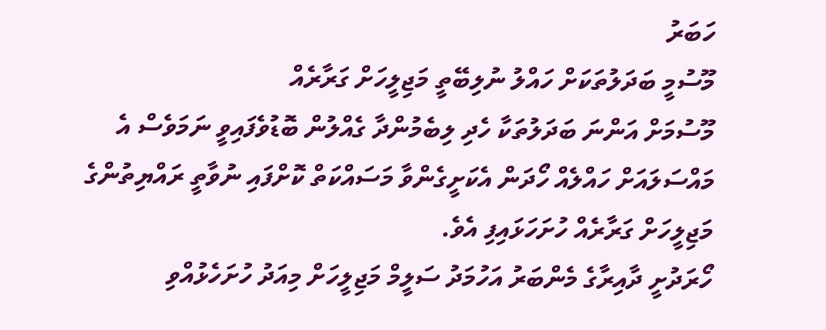ހަބަރު
މޫސުމީ ބަދަލުތަކަށް ހައްލު ނުލިބޭތީ މަޖިލީހަށް ގަރާރެއް
މޫސުމަށް އަންނަ ބަދަލުތަކާ ހެދި ލިބެމުންދާ ގެއްލުން ބޮޑުވެފައިވީ ނަމަވެސް އެ މައްސަލައަށް ހައްލެއް ހޯދަން އެކަށީގެންވާ މަސައްކަތް ކޮށްފައި ނުވާތީ ރައްޔިތުންގެ މަޖިލީހަށް ގަރާރެއް ހުށަހަޅައިފި އެވެ.
ހޯރަދުށީ ދާއިރާގެ މެންބަރު އަހުމަދު ސަލީމް މަޖިލީހަށް މިއަދު ހުށަހެޅުއްވި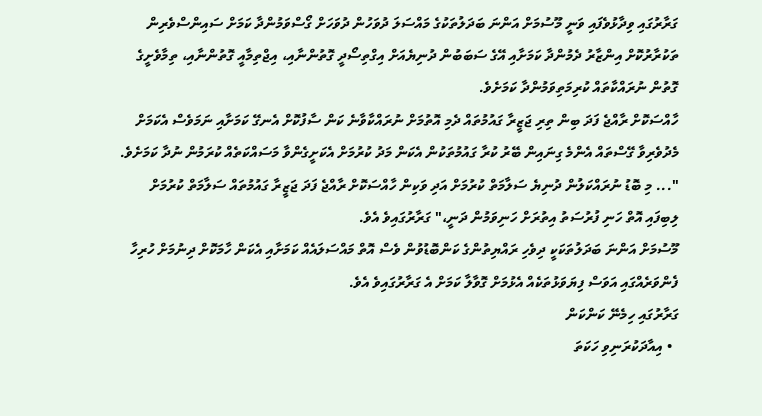ގަރާރުގައި ވިދާޅުވެފައި ވަނީ މޫސުމަށް އަންނަ ބަދަލުތަކުގެ މައްސަލަ ދުވަހުން ދުވަހަށް ގޯސްވަމުންދާ ކަމަށް ސައިންސްވެރިން ތަކުރާރުކޮށް އިންޒާރު ދެމުންދާ ކަމަށާއި އޭގެ ސަބަބުން ދުނިޔެއަށް އިގްތިސޯދީ ގޮތުންނާއި، އިޖްތިމާއީ ގޮތުންނާއި، ތިމާވެށީގެ ގޮތުން ނުރައްކާތައް ކުރިމަތިވަމުންދާ ކަމަށެވެ.
ހާއްސަކޮށް ރާއްޖެ ފަދަ ބިން ތިރި ޖަޒީރާ ގައުމުތައް ދެމި އޮތުމަށް ނުރައްކާވާނެ ކަން ސާފުކޮށް އެނގޭ ކަމަށާއި ނަމަވެސް އެކަމަށް މެދުވެރިވާ ގޭސްތައް އެންމެ ގިނައިން ބޭރު ކުރާ ގައުމުތަކުން އެކަން މަދު ކުރުމަށް އެކަށީގެންވާ މަސައްކަތެއް ކުރަމުން ނުދާ ކަމަށެވެ.
"... މި ބޮޑު ނުރައްކަލުން ދުނިޔެ ސަލާމަތް ކުރުމަށް އަދި ވަކިން ހާއްސަކޮށް ރާއްޖެ ފަދަ ޖަޒީރާ ގައުމުތައް ސަލާމަތް ކުރުމަށް ލިބިފައި އޮތް ހަނި ފުރުސަތު އިތުރަށް ހަނިވަމުން ދަނީ،" ގަރާރުގައިވެ އެވެ.
މޫސުމަށް އަންނަ ބަދަލުތަކަކީ ދިވެހި ރައްޔިތުންގެ ކަންބޮޑުވުން ވެސް އޮތް މައްސަލައެއް ކަމަށާއި އެކަން ހާމަކޮށް ދިނުމަށް ހުރިހާ ފެންވަރެއްގައި އަވަސް ފިޔަވަޅުތަކެއް އެޅުމަށް ގޮވާލާ ކަމަށް އެ ގަރާރުގައިވެ އެވެ.
ގަރާރުގައި ހިމެނޭ ކަންކަން
  • އިއާދަކުރަނިވި ހަކަތަ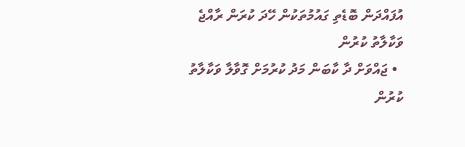އުފައްދަން ބޮޑެތި ގައުމުތަކުން ހޭދަ ކުރަން ރާއްޖެ ވަކާލާތު ކުރުން
  • ޖައްވަށް ދާ ކާބަން މަދު ކުރުމަށް ގޮވާލާ ވަކާލާތު ކުރުން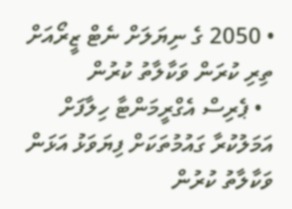• 2050 ގެ ނިޔަލަށް ނެޓް ޒީރޯއަށް ތިރި ކުރަން ވަކާލާތު ކުރުން
  • ޕެރިސް އެގްރީމަންޓާ ހިލާފަށް އަމަލުކުރާ ގައުމުތަކަށް ފިޔަވަޅު އަޅަން ވަކާލާތު ކުރުން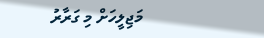މަޖިލީހަށް މި ގަރާރު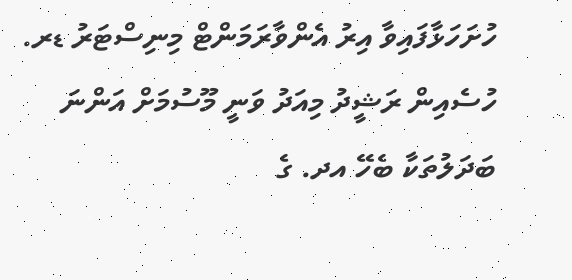ހުށަހަޅާފައިވާ އިރު އެންވާރަމަންޓް މިނިސްޓަރު ޑރ. ހުސެއިން ރަޝީދު މިއަދު ވަނީ މޫސުމަށް އަންނަ ބަދަލުތަކާ ބެހޭ އދ. ގެ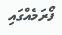ފޯރަމެއްގައި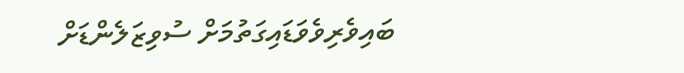ބައިވެރިވެވަޑައިގަތުމަށް ސުވިޒަލެންޑަށް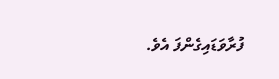ފުރާވަޑައިގެންފަ އެވެ.